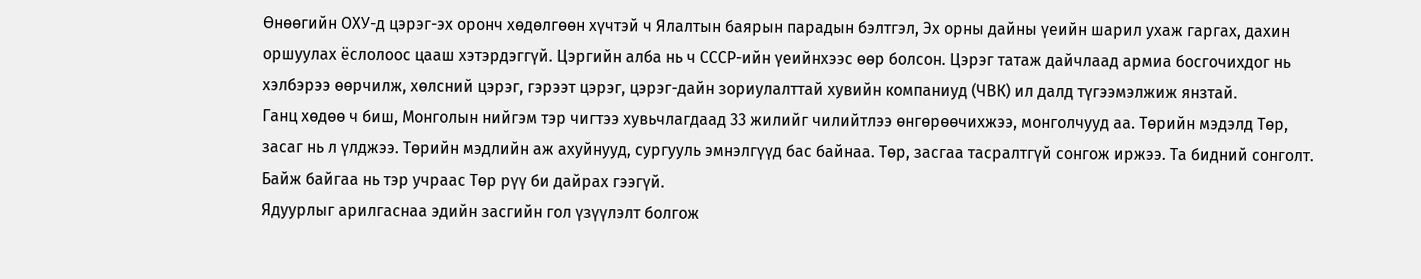Өнөөгийн ОХУ-д цэрэг-эх оронч хөдөлгөөн хүчтэй ч Ялалтын баярын парадын бэлтгэл, Эх орны дайны үеийн шарил ухаж гаргах, дахин оршуулах ёслолоос цааш хэтэрдэггүй. Цэргийн алба нь ч СССР-ийн үеийнхээс өөр болсон. Цэрэг татаж дайчлаад армиа босгочихдог нь хэлбэрээ өөрчилж, хөлсний цэрэг, гэрээт цэрэг, цэрэг-дайн зориулалттай хувийн компаниуд (ЧВК) ил далд түгээмэлжиж янзтай.
Ганц хөдөө ч биш, Монголын нийгэм тэр чигтээ хувьчлагдаад 33 жилийг чилийтлээ өнгөрөөчихжээ, монголчууд аа. Төрийн мэдэлд Төр, засаг нь л үлджээ. Төрийн мэдлийн аж ахуйнууд, сургууль эмнэлгүүд бас байнаа. Төр, засгаа тасралтгүй сонгож иржээ. Та бидний сонголт. Байж байгаа нь тэр учраас Төр рүү би дайрах гээгүй.
Ядуурлыг арилгаснаа эдийн засгийн гол үзүүлэлт болгож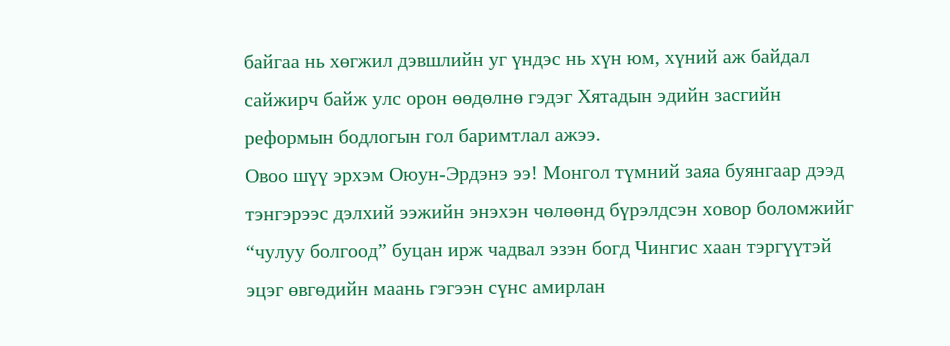байгаа нь хөгжил дэвшлийн уг үндэс нь хүн юм, хүний аж байдал сайжирч байж улс орон өөдөлнө гэдэг Хятадын эдийн засгийн реформын бодлогын гол баримтлал ажээ.
Овоо шүү эрхэм Оюун-Эрдэнэ ээ! Монгол түмний заяа буянгаар дээд тэнгэрээс дэлхий ээжийн энэхэн чөлөөнд бүрэлдсэн ховор боломжийг “чулуу болгоод” буцан ирж чадвал эзэн богд Чингис хаан тэргүүтэй эцэг өвгөдийн маань гэгээн сүнс амирлан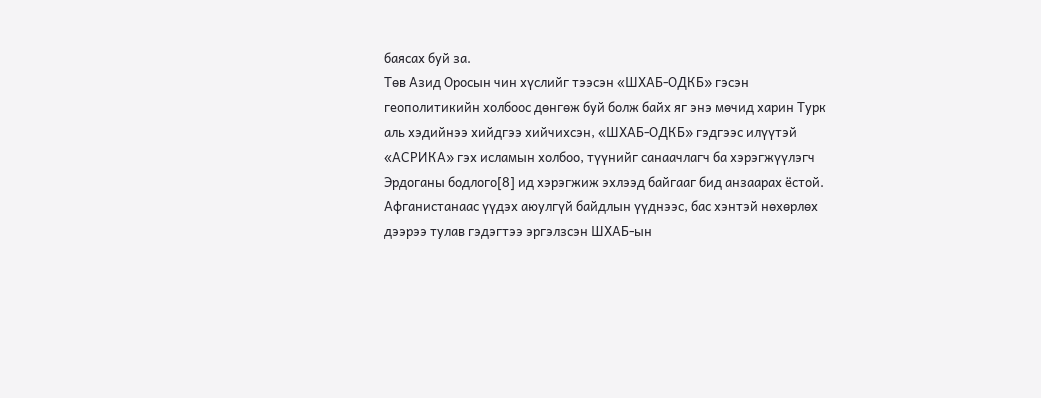баясах буй за.
Төв Азид Оросын чин хүслийг тээсэн «ШХАБ-ОДКБ» гэсэн геополитикийн холбоос дөнгөж буй болж байх яг энэ мөчид харин Турк аль хэдийнээ хийдгээ хийчихсэн, «ШХАБ-ОДКБ» гэдгээс илүүтэй «АСРИКА» гэх исламын холбоо, түүнийг санаачлагч ба хэрэгжүүлэгч Эрдоганы бодлого[8] ид хэрэгжиж эхлээд байгааг бид анзаарах ёстой.
Афганистанаас үүдэх аюулгүй байдлын үүднээс, бас хэнтэй нөхөрлөх дээрээ тулав гэдэгтээ эргэлзсэн ШХАБ-ын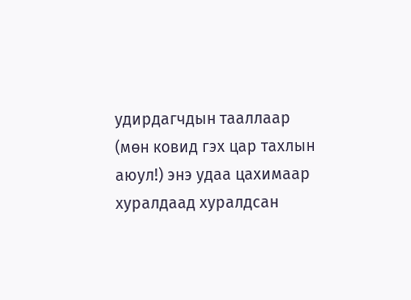удирдагчдын тааллаар (мөн ковид гэх цар тахлын аюул!) энэ удаа цахимаар хуралдаад хуралдсан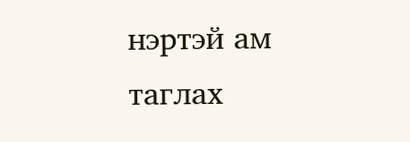нэртэй ам таглах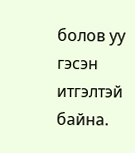болов уу гэсэн итгэлтэй байна.